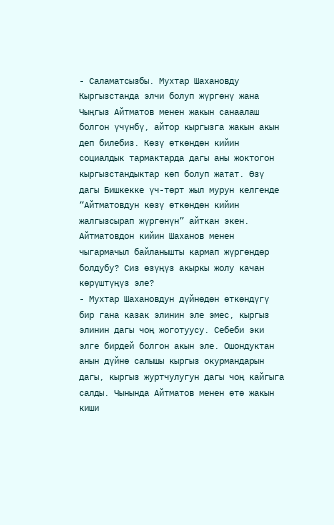- Саламатсызбы. Мухтар Шахановду Кыргызстанда элчи болуп жүргөнү жана Чыңгыз Айтматов менен жакын санаалаш болгон үчүнбү, айтор кыргызга жакын акын деп билебиз. Көзү өткөндөн кийин социалдык тармактарда дагы аны жоктогон кыргызстандыктар көп болуп жатат. Өзү дагы Бишкекке үч-төрт жыл мурун келгенде “Айтматовдун көзү өткөндөн кийин жалгызсырап жүргөнүн” айткан экен. Айтматовдон кийин Шаханов менен чыгармачыл байланышты кармап жүргөндөр болдубу? Сиз өзүңүз акыркы жолу качан көрүштүңүз эле?
- Мухтар Шахановдун дүйнөдөн өткөндүгү бир гана казак элинин эле эмес, кыргыз элинин дагы чоң жоготуусу. Себеби эки элге бирдей болгон акын эле. Ошондуктан анын дүйнө салышы кыргыз окурмандарын дагы, кыргыз журтчулугун дагы чоң кайгыга салды. Чынында Айтматов менен өтө жакын киши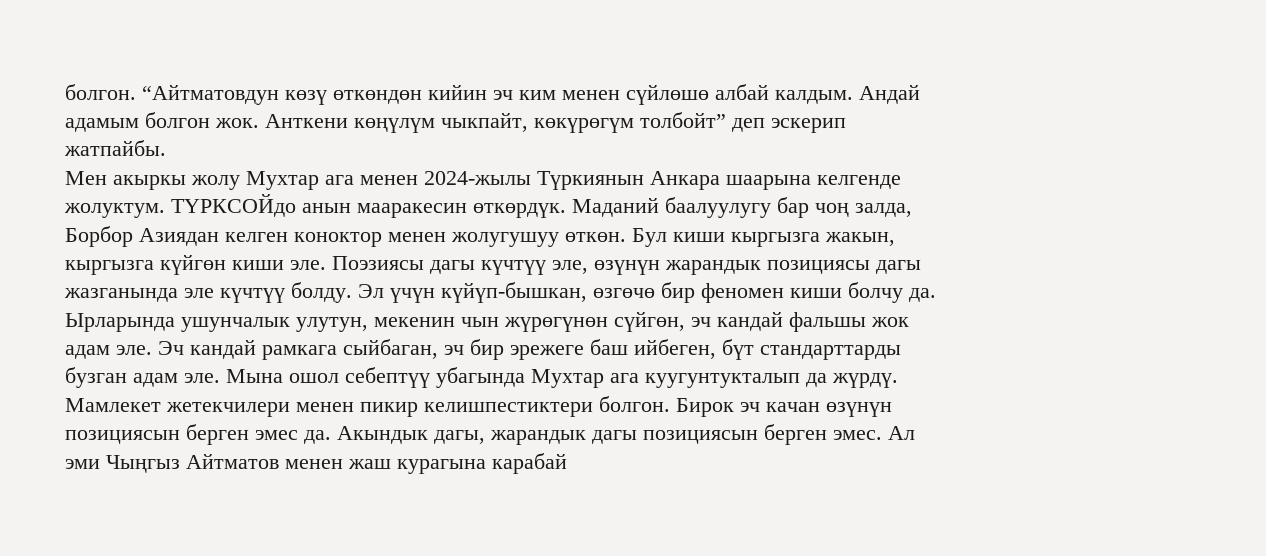болгон. “Айтматовдун көзү өткөндөн кийин эч ким менен сүйлөшө албай калдым. Андай адамым болгон жок. Анткени көңүлүм чыкпайт, көкүрөгүм толбойт” деп эскерип жатпайбы.
Мен акыркы жолу Мухтар ага менен 2024-жылы Түркиянын Анкара шаарына келгенде жолуктум. ТҮРКСОЙдо анын мааракесин өткөрдүк. Маданий баалуулугу бар чоң залда, Борбор Азиядан келген коноктор менен жолугушуу өткөн. Бул киши кыргызга жакын, кыргызга күйгөн киши эле. Поэзиясы дагы күчтүү эле, өзүнүн жарандык позициясы дагы жазганында эле күчтүү болду. Эл үчүн күйүп-бышкан, өзгөчө бир феномен киши болчу да. Ырларында ушунчалык улутун, мекенин чын жүрөгүнөн сүйгөн, эч кандай фальшы жок адам эле. Эч кандай рамкага сыйбаган, эч бир эрежеге баш ийбеген, бүт стандарттарды бузган адам эле. Мына ошол себептүү убагында Мухтар ага куугунтукталып да жүрдү. Мамлекет жетекчилери менен пикир келишпестиктери болгон. Бирок эч качан өзүнүн позициясын берген эмес да. Акындык дагы, жарандык дагы позициясын берген эмес. Ал эми Чыңгыз Айтматов менен жаш курагына карабай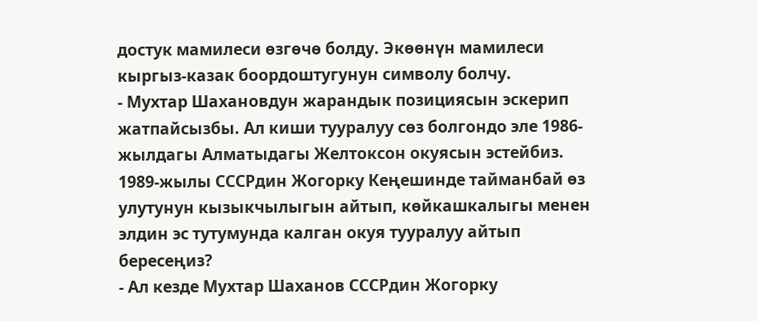достук мамилеси өзгөчө болду. Экөөнүн мамилеси кыргыз-казак боордоштугунун символу болчу.
- Мухтар Шахановдун жарандык позициясын эскерип жатпайсызбы. Ал киши тууралуу сөз болгондо эле 1986-жылдагы Алматыдагы Желтоксон окуясын эстейбиз. 1989-жылы СССРдин Жогорку Кеңешинде тайманбай өз улутунун кызыкчылыгын айтып, көйкашкалыгы менен элдин эс тутумунда калган окуя тууралуу айтып бересеңиз?
- Ал кезде Мухтар Шаханов СССРдин Жогорку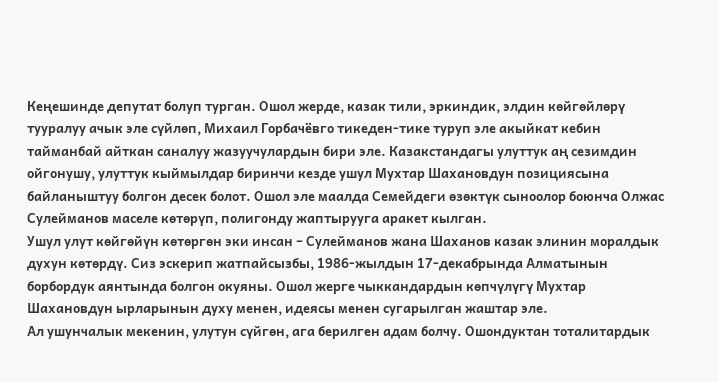Кеңешинде депутат болуп турган. Ошол жерде, казак тили, эркиндик, элдин көйгөйлөрү тууралуу ачык эле сүйлөп, Михаил Горбачёвго тикеден-тике туруп эле акыйкат кебин тайманбай айткан саналуу жазуучулардын бири эле. Казакстандагы улуттук аң сезимдин ойгонушу, улуттук кыймылдар биринчи кезде ушул Мухтар Шахановдун позициясына байланыштуу болгон десек болот. Ошол эле маалда Семейдеги өзөктүк сыноолор боюнча Олжас Сулейманов маселе көтөрүп, полигонду жаптырууга аракет кылган.
Ушул улут көйгөйүн көтөргөн эки инсан – Сулейманов жана Шаханов казак элинин моралдык духун көтөрдү. Сиз эскерип жатпайсызбы, 1986-жылдын 17-декабрында Алматынын борбордук аянтында болгон окуяны. Ошол жерге чыккандардын көпчүлүгү Мухтар Шахановдун ырларынын духу менен, идеясы менен сугарылган жаштар эле.
Ал ушунчалык мекенин, улутун сүйгөн, ага берилген адам болчу. Ошондуктан тоталитардык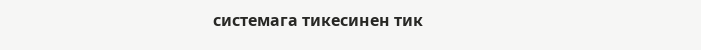системага тикесинен тик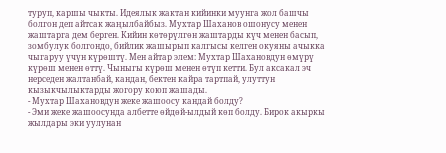туруп, каршы чыкты. Идеялык жактан кийинки муунга жол башчы болгон деп айтсак жаңылбайбыз. Мухтар Шаханов ошонусу менен жаштарга дем берген. Кийин көтөрүлгөн жаштарды күч менен басып, зомбулук болгондо, бийлик жашырып калгысы келген окуяны ачыкка чыгаруу үчүн күрөштү. Мен айтар элем: Мухтар Шахановдун өмүрү күрөш менен өттү. Чыныгы күрөш менен өтүп кетти. Бул аксакал эч нерседен жалтанбай, кандан, бектен кайра тартпай, улуттун кызыкчылыктарды жогору коюп жашады.
- Мухтар Шахановдун жеке жашоосу кандай болду?
- Эми жеке жашоосунда албетте өйдөй-ылдый көп болду. Бирок акыркы жылдары эки уулунан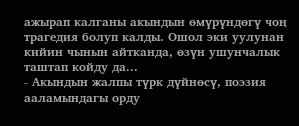ажырап калганы акындын өмүрүндөгү чоң трагедия болуп калды. Ошол эки уулунан кийин чынын айтканда, өзүн ушунчалык таштап койду да...
- Акындын жалпы түрк дүйнөсү, поэзия ааламындагы орду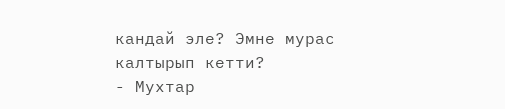кандай эле? Эмне мурас калтырып кетти?
- Мухтар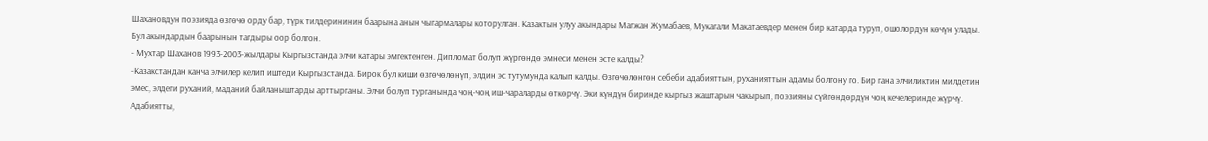Шахановдун поэзияда өзгөчө орду бар, түрк тилдерининин баарына анын чыгармалары которулган. Казактын улуу акындары Магжан Жумабаев, Мукагали Макатаевдер менен бир катарда туруп, ошолордун көчүн улады. Бул акындардын баарынын тагдыры оор болгон.
- Мухтар Шаханов 1993-2003-жылдары Кыргызстанда элчи катары эмгектенген. Дипломат болуп жүргөндө эмнеси менен эсте калды?
-Казакстандан канча элчилер келип иштеди Кыргызстанда. Бирок бул киши өзгөчөлөнүп, элдин эс тутумунда калып калды. Өзгөчөлөнгөн себеби адабияттын, руханияттын адамы болгону го. Бир гана элчиликтин милдетин эмес, элдеги руханий, маданий байланыштарды арттырганы. Элчи болуп турганында чоң-чоң иш-чараларды өткөрчү. Эки күндүн биринде кыргыз жаштарын чакырып, поэзияны сүйгөндөрдүн чоң кечелеринде жүрчү. Адабиятты,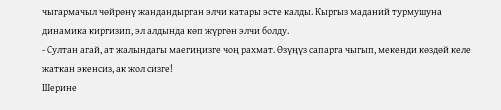чыгармачыл чөйрөнү жандандырган элчи катары эсте калды. Кыргыз маданий турмушуна динамика киргизип, эл алдында көп жүргөн элчи болду.
- Султан агай, ат жалындагы маегиңизге чоң рахмат. Өзүңүз сапарга чыгып, мекенди көздөй келе жаткан экенсиз, ак жол сизге!
Шерине